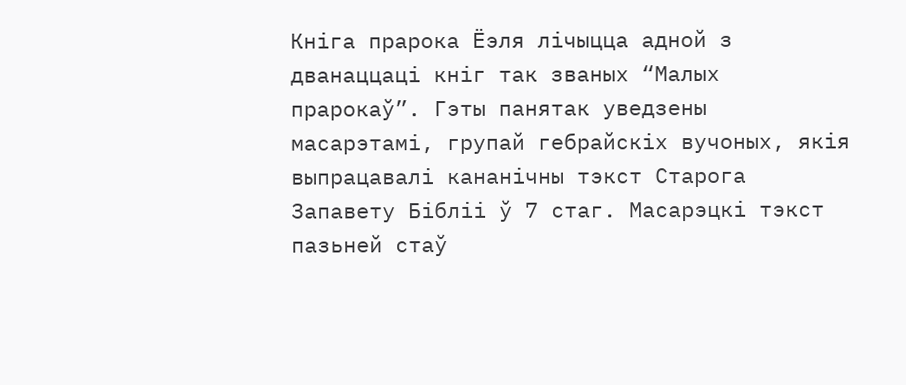Кніга прарока Ёэля лічыцца адной з дванаццаці кніг так званых “Малых прарокаў”. Гэты панятак уведзены масарэтамі, групай гебрайскіх вучоных, якія выпрацавалі кананічны тэкст Старога Запавету Бібліі ў 7 стаг. Масарэцкі тэкст пазьней стаў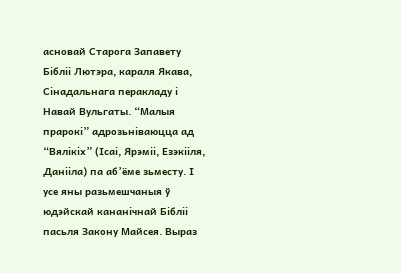асновай Старога Запавету Бібліі Лютэра, караля Якава, Сінадальнага перакладу і Навай Вульгаты. “Малыя прарокі” адрозьніваюцца ад “Вялікіх” (Ісаі, Ярэміі, Езэкііля, Данііла) па аб’ёме зьместу. І усе яны разьмешчаныя ў юдэйскай кананічнай Бібліі пасьля Закону Майсея. Выраз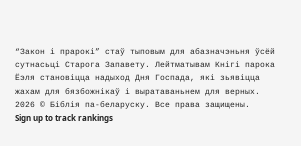“Закон і прарокі” стаў тыповым для абазначэньня ўсёй сутнасьці Старога Запавету. Лейтматывам Кнігі парока Ёэля становіцца надыход Дня Госпада, які зьявіцца жахам для бязбожнікаў і выратаваньнем для верных.
2026 © Біблія па-беларуску. Все права защищены.
Sign up to track rankings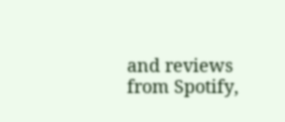and reviews from Spotify,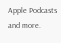Apple Podcasts and more.